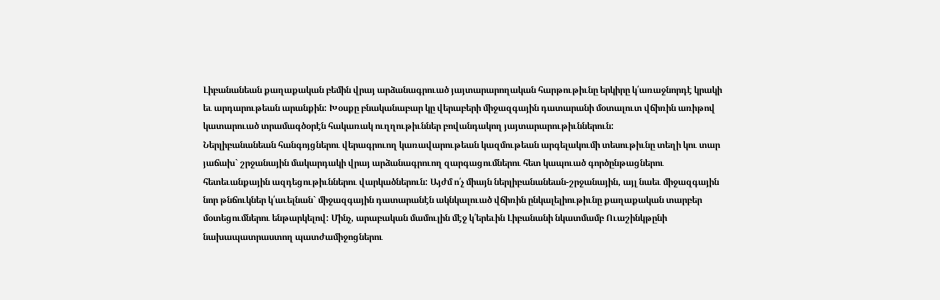Լիբանանեան քաղաքական բեմին վրայ արձանագրուած յայտարարողական հարթութիւնը երկիրը կ՛առաջնորդէ կրակի եւ արդարութեան արանքին: Խօսքը բնականաբար կը վերաբերի միջազգային դատարանի մօտալուտ վճիռին առիթով կատարուած տրամագծօրէն հակառակ ուղղութիւններ բովանդակող յայտարարութիւններուն:
Ներլիբանանեան հանգոյցներու վերագրուող կառավարութեան կազմութեան արգելակումի տեսութիւնը տեղի կու տար յաճախ` շրջանային մակարդակի վրայ արձանագրուող զարգացումներու հետ կապուած գործընթացներու հետեւանքային ազդեցութիւններու վարկածներուն: Այժմ ո՛չ միայն ներլիբանանեան-շրջանային, այլ նաեւ միջազգային նոր թնճուկներ կ՛աւելնան` միջազգային դատարանէն ակնկալուած վճիռին ընկալելիութիւնը քաղաքական տարբեր մօտեցումներու ենթարկելով: Մինչ, արաբական մամուլին մէջ կ՛երեւին Լիբանանի նկատմամբ Ուաշինկթընի նախապատրաստող պատժամիջոցներու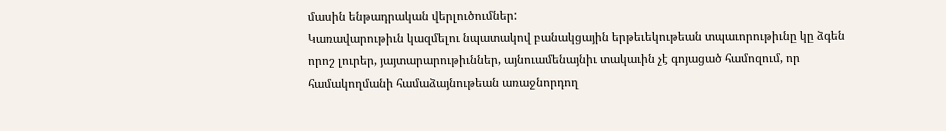մասին ենթադրական վերլուծումներ:
Կառավարութիւն կազմելու նպատակով բանակցային երթեւեկութեան տպաւորութիւնը կը ձգեն որոշ լուրեր, յայտարարութիւններ, այնուամենայնիւ տակաւին չէ գոյացած համոզում, որ համակողմանի համաձայնութեան առաջնորդող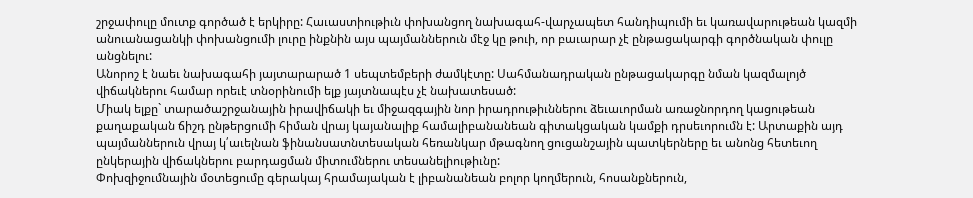շրջափուլը մուտք գործած է երկիրը: Հաւաստիութիւն փոխանցող նախագահ-վարչապետ հանդիպումի եւ կառավարութեան կազմի անուանացանկի փոխանցումի լուրը ինքնին այս պայմաններուն մէջ կը թուի, որ բաւարար չէ ընթացակարգի գործնական փուլը անցնելու:
Անորոշ է նաեւ նախագահի յայտարարած 1 սեպտեմբերի ժամկէտը: Սահմանադրական ընթացակարգը նման կազմալոյծ վիճակներու համար որեւէ տնօրինումի ելք յայտնապէս չէ նախատեսած:
Միակ ելքը` տարածաշրջանային իրավիճակի եւ միջազգային նոր իրադրութիւններու ձեւաւորման առաջնորդող կացութեան քաղաքական ճիշդ ընթերցումի հիման վրայ կայանալիք համալիբանանեան գիտակցական կամքի դրսեւորումն է: Արտաքին այդ պայմաններուն վրայ կ՛աւելնան ֆինանսատնտեսական հեռանկար մթագնող ցուցանշային պատկերները եւ անոնց հետեւող ընկերային վիճակներու բարդացման միտումներու տեսանելիութիւնը:
Փոխզիջումնային մօտեցումը գերակայ հրամայական է լիբանանեան բոլոր կողմերուն, հոսանքներուն,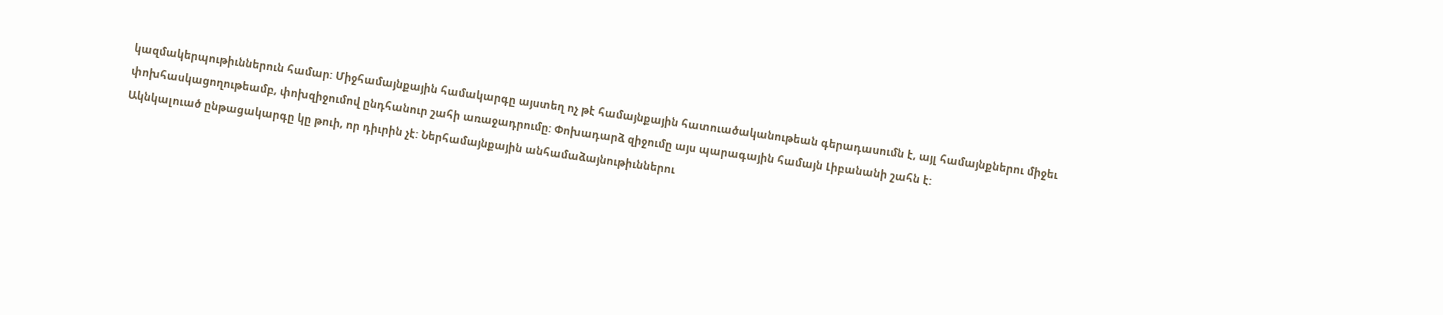կազմակերպութիւններուն համար: Միջհամայնքային համակարգը այստեղ ոչ թէ համայնքային հատուածականութեան գերադասումն է, այլ համայնքներու միջեւ փոխհասկացողութեամբ, փոխզիջումով ընդհանուր շահի առաջադրումը: Փոխադարձ զիջումը այս պարագային համայն Լիբանանի շահն է:
Ակնկալուած ընթացակարգը կը թուի, որ դիւրին չէ: Ներհամայնքային անհամաձայնութիւններու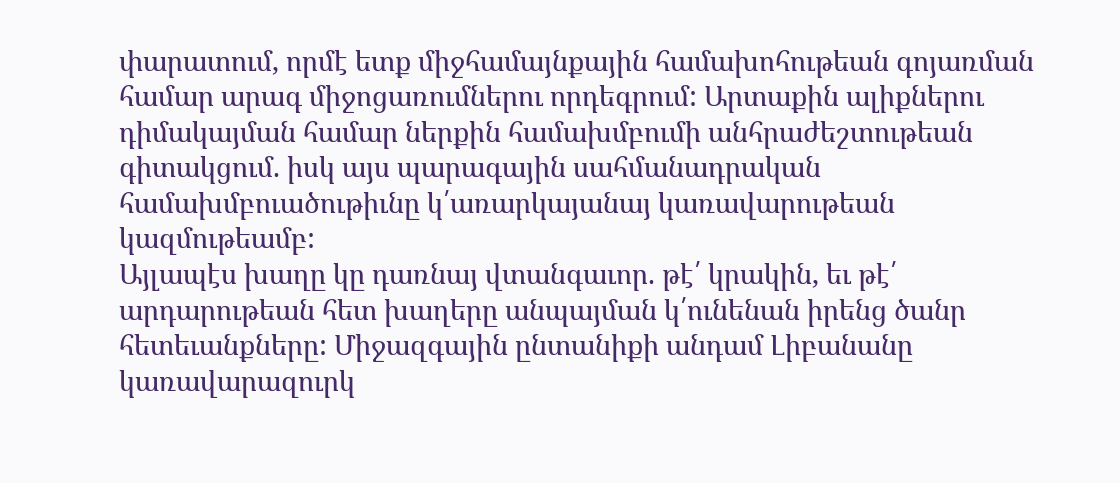փարատում, որմէ ետք միջհամայնքային համախոհութեան գոյառման համար արագ միջոցառումներու որդեգրում: Արտաքին ալիքներու դիմակայման համար ներքին համախմբումի անհրաժեշտութեան գիտակցում. իսկ այս պարագային սահմանադրական համախմբուածութիւնը կ՛առարկայանայ կառավարութեան կազմութեամբ:
Այլապէս խաղը կը դառնայ վտանգաւոր. թէ՛ կրակին, եւ թէ՛ արդարութեան հետ խաղերը անպայման կ՛ունենան իրենց ծանր հետեւանքները: Միջազգային ընտանիքի անդամ Լիբանանը կառավարազուրկ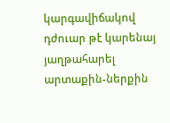կարգավիճակով դժուար թէ կարենայ յաղթահարել արտաքին-ներքին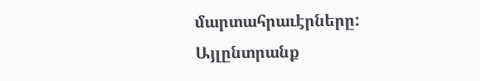մարտահրաւէրները: Այլընտրանք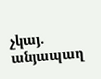չկայ. անյապաղ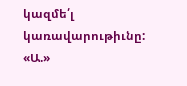կազմե՛լ կառավարութիւնը:
«Ա.»